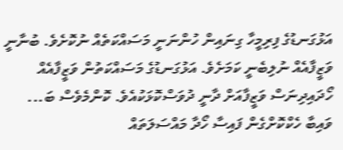އަޅުގަނޑުގެ ފިރިމީހާ ގިނައިން ހުންނަނީ މަސައްކަތެއް ނުކޮށެވެ. ބުނާނީ ވަޒީފާއެއް ނުލިބެނީ ކަމަށެވެ. އަޅުގަނޑުގެ މަސައްކަތުން ވަޒީފާއެއް ހޯދައިދިނަސް ވަޒީފާއަށް ދާނީ ދުވަސްކޮޅަކުއެވެ. ކޮންމެވެސް ބަ...
ވައިބާ ހެކްކޮށްގެން ފައިސާ ހޯދާ މައްސަލަތައް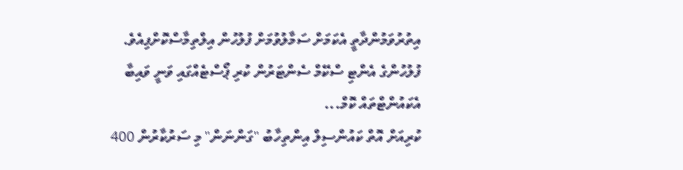އިތުރުވަމުންދާތީ އެކަމަށް ސަމާލުވުމަށް ފުލުހުން އިލްތިމާސްކޮށްފިއެވެ.
ފުލުހުންގެ އެންޓި ސްކޭމް ސެންޓަރުން ކުރި ޕޯސްޓެއްގައި ވަނީ ވައިބާ އެކައުންޓްތައް ކޮމް...
ކުރިއަށް އޮތް ކައުންސިލް އިންތިހާބު "ގަންނަން" މި ސަރުކާރުން 400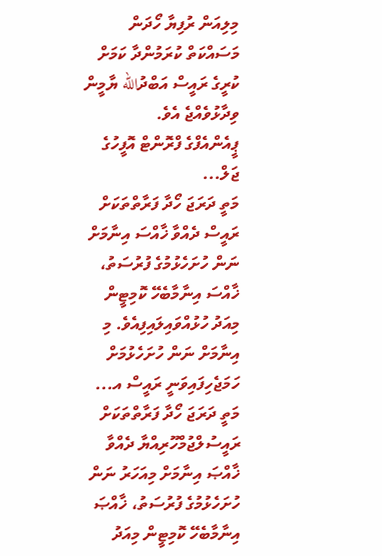މިލިއަން ރުފިޔާ ހޯދަން މަސައްކަތް ކުރަމުންދާ ކަމަށް ކުރީގެ ރައީސް އަބްދުالله ޔާމީން ވިދާޅުވެއްޖެ އެވެ.
ޕީއެންއެފްގެ ފްރޮންޓް އޮފީހުގެ ޖަލް...
މަތީ ދަރަޖަ ހޯދާ ފަރާތްތަކަށް ރައީސް ދެއްވާ ޚާއްސަ އިނާމަށް ނަން ހުށަހެޅުމުގެ ފުރުސަތު، ޚާއްސަ އިނާމާބެހޭ ކޮމިޓީން މިއަދު ހުޅުއްވައިލައިފިއެވެ. މި އިނާމަށް ނަން ހުށަހެޅުމަށް ހަމަޖެހިފައިވަނީ ރައީސް އ...
މަތީ ދަރަޖަ ހޯދާ ފަރާތްތަކަށް ރައީސުލްޖުމްހޫރިއްޔާ ދެއްވާ ޚާއްޞަ އިނާމަށް މިއަހަރު ނަން ހުށަހެޅުމުގެ ފުރުސަތު، ޚާއްޞަ އިނާމާބެހޭ ކޮމިޓީން މިއަދު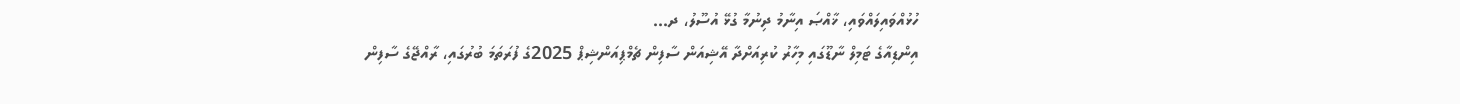ހުޅުއްވައިލައްވައި، ޚާއްޞަ އިނާމު ދިނުމާ ގުޅޭ އުސޫލު، ދ...
އިންޑިއާގެ ޓަމިލް ނާޑޫގައި މިހާރު ކުރިއަށްދާ އޭޝިއަން ސާފިން ޗެމްޕިއަންޝިޕް 2025ގެ ފުރަތަމަ ބުރުގައި، ރާއްޖޭގެ ސާފިން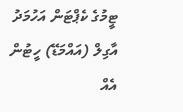ޓީމުގެ ކެޕްޓަން އަހުމަދު އާގިލް (އައްމަޑޭ) ހީޓުން އެއް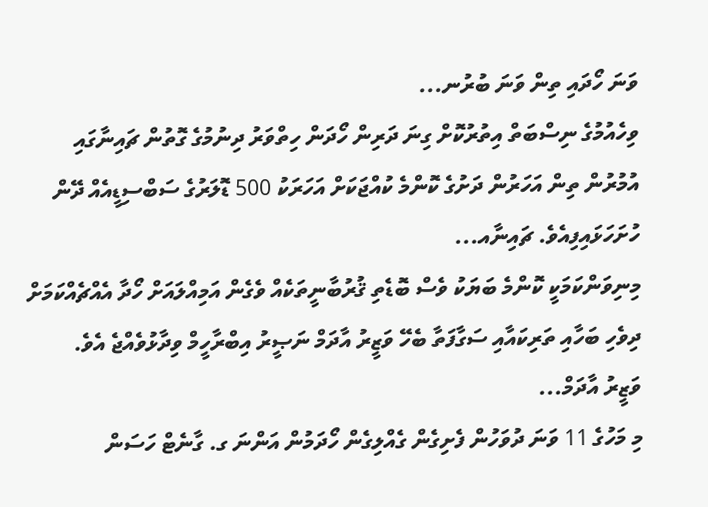ވަނަ ހޯދައި ތިން ވަނަ ބުރުނ...
ވިހެއުމުގެ ނިސްބަތް އިތުރުކޮށް ގިނަ ދަރިން ހޯދަން ހިތްވަރު ދިނުމުގެ ގޮތުން ޗައިނާގައި އުމުރުން ތިން އަހަރުން ދަށުގެ ކޮންމެ ކުއްޖަކަށް އަހަރަކު 500 ޑޮލަރުގެ ސަބްސިޑީއެއް ދޭން ހުށަހަޅައިފިއެވެ. ޗައިނާއ...
މިނިވަންކަމަކީ ކޮންމެ ބަޔަކު ވެސް ބޮޑެތި ޤުރުބާނީތަކެއް ވެގެން އަމިއްލައަށް ހޯދާ އެއްޗެއްކަމަށް ދިވެހި ބަހާއި ތަރިކައާއި ސަގާފަތާ ބެހޭ ވަޒީރު އާދަމް ނަޞީރު އިބްރާހީމް ވިދާޅުވެއްޖެ އެވެ.
ވަޒީރު އާދަމް...
މި މަހުގެ 11 ވަނަ ދުވަހުން ފެށިގެން ގެއްލިގެން ހޯދަމުން އަންނަ ގ. ގާނެޓް ހަސަން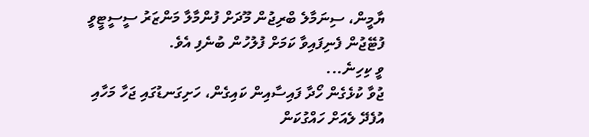ޔާމީން، ސިނަމާލެ ބްރިޖުން މޫދަށް ފުންމާލާ މަންޒަރު ސީސީޓީވީ ފުޓޭޖުން ފެނިފައިވާ ކަމަށް ފުލުހުން ބުނެފި އެވެ.
ވީ ކިހިނެ...
ޖުވާ ކުޅެގެން ހޯދާ ފައިސާއިން ކައިގެން، ހަށިގަނޑުގައި ޖަހާ މަހާއި އުފެދޭ ލެއަށް ހައްގުކަން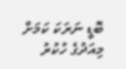ބޮޑީ ނަރަކަ ކަމަށް މިއަދުގެ ހުކުރު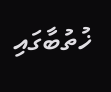ޚުތުބާގައި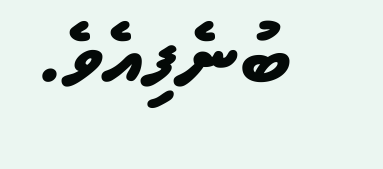ބުނެފިއެވެ.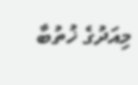މިއަދުގެ ޚުތުބާ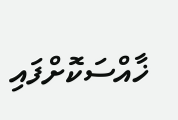ޚާއްސަކޮށްފައި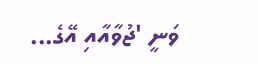ވަނީ 'ޖުވާއާއި އޭގެ...